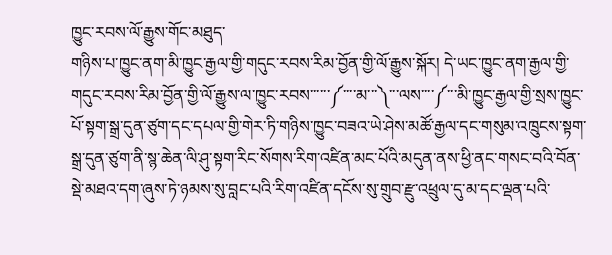ཁྱུང་རབས་ལོ་རྒྱུས་གོང་མཐུད་
གཉིས་པ་ཁྱུང་ནག་མི་ཁྱུང་རྒྱལ་གྱི་གདུང་རབས་རིམ་བྱོན་གྱི་ལོ་རྒྱུས་སྐོར། དེ་ཡང་ཁྱུང་ནག་རྒྱལ་གྱི་གདུང་རབས་རིམ་བྱོན་གྱི་ལོ་རྒྱུས་ལ་ཁྱུང་རབས་་་་་་༼་་་་མ་་་༽་་་ལས་་་་༼་་་མི་ཁྱུང་རྒྱལ་གྱི་སྲས་ཁྱུང་པོ་སྟག་སྒྲ་དུན་ཙུག་དང་དཔལ་གྱི་གེར་ཏི་གཉིས་ཁྱུང་བཟའ་ཡེ་ཤེས་མཚོ་རྒྱལ་དང་གསུམ་འཁྲུངས་སྟག་སྒྲ་དུན་ཙུག་ནི་སྙ་ཆེན་ལི་ཤུ་སྟག་རིང་སོགས་རིག་འཛིན་མང་པོའི་མདུན་ནས་ཕྱི་ནང་གསང་བའི་བོན་སྡེ་མཐའ་དག་ཞུས་ཏེ་ཉམས་སུ་བླང་པའི་རིག་འཛིན་དངོས་སུ་གྲུབ་རྫུ་འཕྲུལ་དུ་མ་དང་ལྡན་པའི་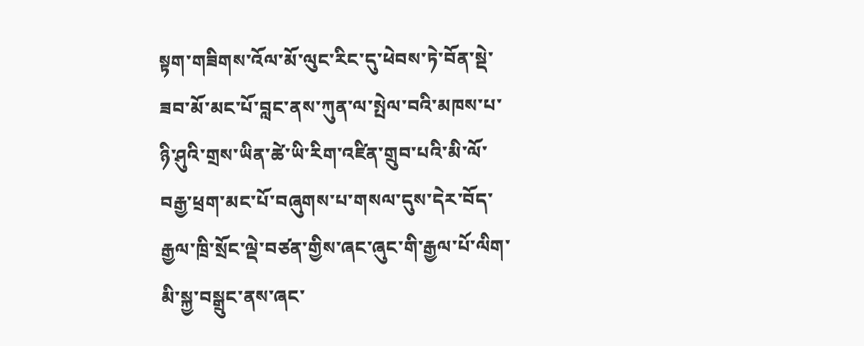སྟག་གཟིགས་འོལ་མོ་ལུང་རིང་དུ་ཕེབས་ཏེ་བོན་སྡེ་ཟབ་མོ་མང་པོ་བླང་ནས་ཀུན་ལ་སྤེལ་བའི་མཁས་པ་ཉི་ཤུའི་གྲས་ཡིན་ཚེ་ཡི་རིག་འཛིན་གྲུབ་པའི་མི་ལོ་བརྒྱ་ཕྲག་མང་པོ་བཞུགས་པ་གསལ་དུས་དེར་བོད་རྒྱལ་ཁྲི་སྲོང་ལྡེ་བཙན་གྱིས་ཞང་ཞུང་གི་རྒྱལ་པོ་ལིག་མི་སྐྱ་བསྒྲུང་ནས་ཞང་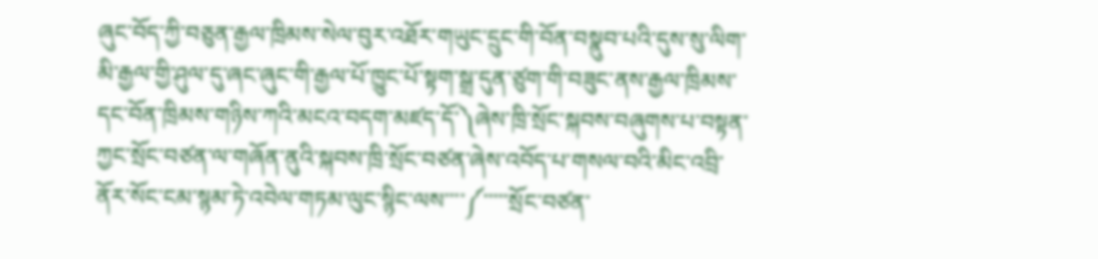ཞུང་བོད་ཀྱི་བཅུན་རྒྱལ་ཁྲིམས་སེལ་བུར་འཐོར་གཡུང་དྲུང་གི་བོན་བསྣུབ་པའི་དུས་སུ་ལིག་མི་རྒྱལ་གྱི་ཤུལ་དུ་ཞང་ཞུང་གི་རྒྱལ་པོ་ཁྱུང་པོ་སྟག་སྒྲ་དུན་ཙུག་གི་བཟུང་ནས་རྒྱལ་ཁྲིམས་དང་བོན་ཁྲིམས་གཉིས་ཀའི་མངའ་བདག་མཛད་དོ་༽ཞེས་ཁྲི་སྲོང་སྐབས་བཞུགས་པ་བསྟན་ཀྱང་སྲོང་བཙན་ལ་གཞོན་ནུའི་སྐབས་ཁྲི་སྲོང་བཙན་ཞེས་འབོད་པ་གསལ་བའི་མིང་འབྲི་ནོར་སོང་ངམ་སྙམ་ཏེ་འབེལ་གཏམ་ལུང་སྙིང་ལས་་་་༼་་་་་སྲོང་བཙན་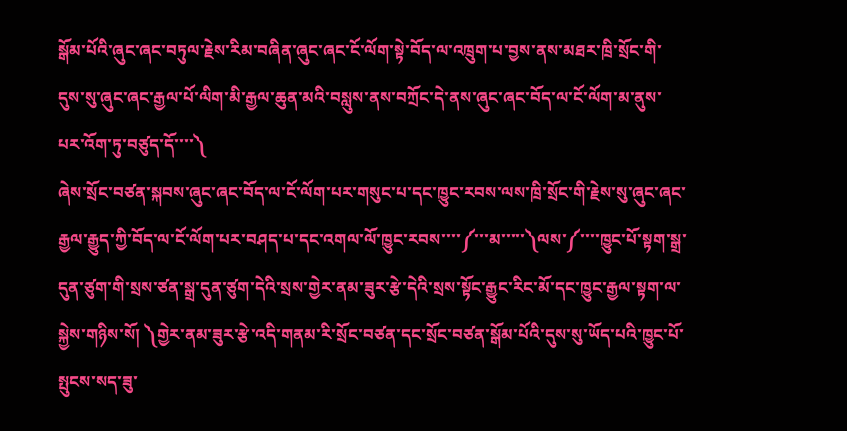སྒོམ་པོའི་ཞུང་ཞང་བཏུལ་རྗེས་རིམ་བཞིན་ཞུང་ཞང་ངོ་ལོག་སྟེ་བོད་ལ་འཁྲུག་པ་བྱས་ནས་མཐར་ཁྲི་སྲོང་གི་དུས་སུ་ཞུང་ཞང་རྒྱལ་པོ་ལིག་མི་རྒྱལ་ཆུན་མའི་བསླུས་ནས་བཀྲོང་དེ་ནས་ཞུང་ཞང་བོད་ལ་ངོ་ལོག་མ་ནུས་པར་འོག་ཏུ་བཙུད་དོ་་་་༽
ཞེས་སྲོང་བཙན་སྐབས་ཞུང་ཞང་བོད་ལ་ངོ་ལོག་པར་གསུང་པ་དང་ཁྱུང་རབས་ལས་ཁྲི་སྲོང་གི་རྗེས་སུ་ཞུང་ཞང་རྒྱལ་རྒྱུད་ཀྱི་བོད་ལ་ངོ་ལོག་པར་བཤད་པ་དང་འགལ་ལོ་ཁྱུང་རབས་་་་༼་་་མ་་་་་༽ལས་༼་་་་ཁྱུང་པོ་སྟག་སྒྲ་དུན་ཙུག་གི་སྲས་ཙན་སྒྲ་དུན་ཙུག་དེའི་སྲས་གྱེར་ནམ་ཟུར་རྩེ་དེའི་སྲས་སྟོང་རྒྱུང་རིང་མོ་དང་ཁྱུང་རྒྱལ་སྟག་ལ་སྐྱེས་གཉིས་སོ། ༽གྱེར་ནམ་ཟུར་རྩེ་འདི་གནམ་རི་སྲོང་བཙན་དང་སྲོང་བཙན་སྒོམ་པོའི་དུས་སུ་ཡོད་པའི་ཁྱུང་པོ་སྤུངས་སད་ཟུ་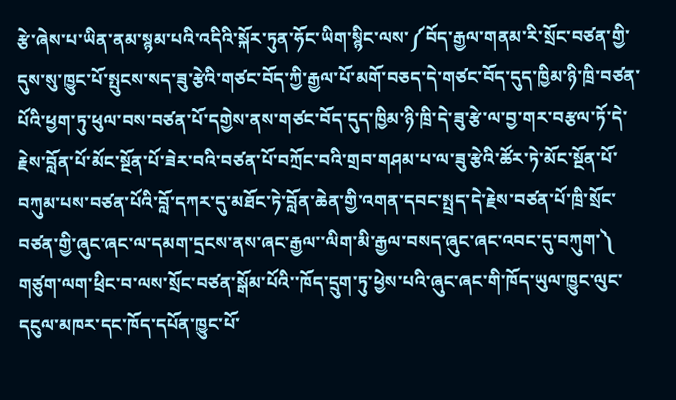རྩེ་ཞེས་པ་ཡིན་ནམ་སྙམ་པའི་འདིའི་སྐོར་ཏུན་ཧོང་ཡིག་སྙིང་ལས་༼བོད་རྒྱལ་གནམ་རི་སྲོང་བཙན་གྱི་དུས་སུ་ཁྱུང་པོ་སྤུངས་སད་ཟུ་རྩེའི་གཙང་བོད་ཀྱི་རྒྱལ་པོ་མགོ་བཅད་དེ་གཙང་བོད་དུད་ཁྱིམ་ཉི་ཁྲི་བཙན་པོའི་ཕྱག་ཏུ་ཕུལ་བས་བཙན་པོ་དགྱེས་ནས་གཙང་བོད་དུད་ཁྱིམ་ཉི་ཁྲི་དེ་ཟུ་རྩེ་ལ་བྱ་གར་བརྩལ་ཏོ་དེ་རྗེས་བློན་པོ་མོང་སྔོན་པོ་ཟེར་བའི་བཙན་པོ་བཀྲོང་བའི་གྲབ་གཤམ་པ་ལ་ཟུ་རྩེའི་ཚོར་ཏེ་མོང་སྔོན་པོ་བཀུམ་པས་བཙན་པོའི་བློ་དཀར་དུ་མཐོང་ཏེ་བློན་ཆེན་གྱི་འགན་དབང་སྤྲད་དེ་རྗེས་བཙན་པོ་ཁྲི་སྲོང་བཙན་གྱི་ཞུང་ཞང་ལ་དམག་དྲངས་ནས་ཞང་རྒྱལ་་ལིག་མི་རྒྱལ་བསད་ཞུང་ཞང་འབང་དུ་བཀུག་༽
གཙུག་ལག་ཕྲིང་བ་ལས་སྲོང་བཙན་སྒོམ་པོའི་་ཁོད་དྲུག་ཏུ་ཕྱེས་པའི་ཞུང་ཞང་གི་ཁོད་ཡུལ་ཁྱུང་ལུང་དངུལ་མཁར་དང་ཁོད་དཔོན་ཁྱུང་པོ་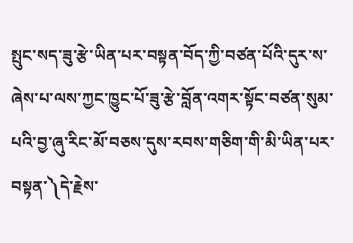སྤུང་སད་ཟུ་རྩེ་ཡིན་པར་བསྟན་བོད་ཀྱི་བཙན་པོའི་དུར་ས་ཞེས་པ་ལས་ཀྱང་ཁྱུང་པོ་ཟུ་རྩེ་བློན་འགར་སྟོང་བཙན་སུམ་པའི་བྱ་ཞུ་རིང་མོ་བཅས་དུས་རབས་གཅིག་གི་མི་ཡིན་པར་བསྟན་༽དེ་རྗེས་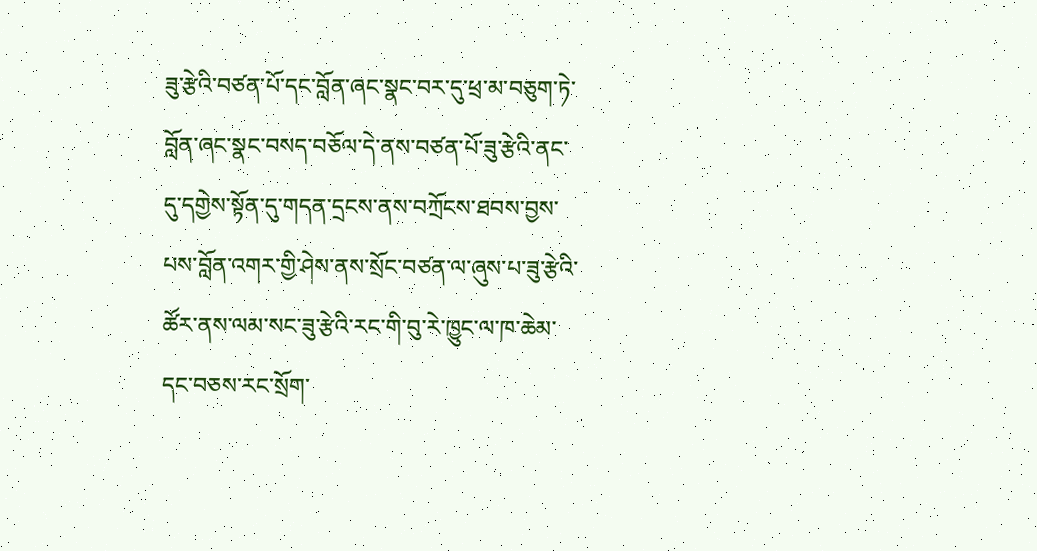ཟུ་རྩེའི་བཙན་པོ་དང་བློན་ཞང་སྣང་བར་དུ་ཕྲ་མ་བཅུག་ཏེ་བློན་ཞང་སྣང་བསད་བཅོལ་དེ་ནས་བཙན་པོ་ཟུ་རྩེའི་ནང་དུ་དགྱེས་སྟོན་དུ་གདན་དྲངས་ནས་བཀྲོངས་ཐབས་བྱས་པས་བློན་འགར་གྱི་ཤེས་ནས་སྲོང་བཙན་ལ་ཞུས་པ་ཟུ་རྩེའི་ཚོར་ནས་ལམ་སང་ཟུ་རྩེའི་རང་གི་བུ་རེ་ཁྱུང་ལ་ཁ་ཆེམ་དང་བཅས་རང་སྲོག་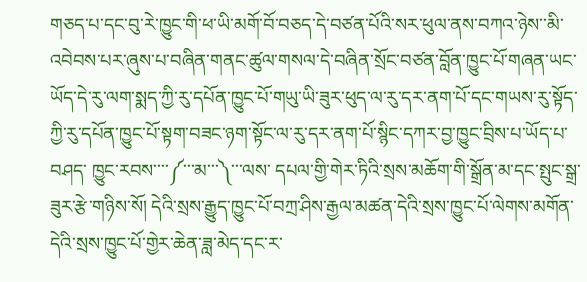གཅད་པ་དང་བུ་རེ་ཁྱུང་གི་ཕ་ཡི་མགོ་བོ་བཅད་དེ་བཙན་པོའི་སར་ཕུལ་ནས་བཀའ་ཉེས་་མི་འབེབས་པར་ཞུས་པ་བཞིན་གནང་ཚུལ་གསལ་དེ་བཞིན་སྲོང་བཙན་བློན་ཁྱུང་པོ་གཞན་ཡང་ཡོད་དེ་རུ་ལག་སྨད་ཀྱི་རུ་དཔོན་ཁྱུང་པོ་གཡུ་ཡི་ཟུར་ཕུད་ལ་རུ་དར་ནག་པོ་དང་གཡས་རུ་སྟོད་ཀྱི་རུ་དཔོན་ཁྱུང་པོ་སྟག་བཟང་ཉག་སྟོང་ལ་རུ་དར་ནག་པོ་སྙིང་དཀར་བྱ་ཁྱུང་བྲིས་པ་ཡོད་པ་བཤད་ ཁྱུང་རབས་་་་༼་་་མ་་་༽་་་ལས་ དཔལ་གྱི་གེར་ཏིའི་སྲས་མཆོག་གི་སྒྲོན་མ་དང་སྤུང་སྒྲ་ཟུར་རྩེ་གཉིས་སོ། དེའི་སྲས་རྒྱུད་ཁྱུང་པོ་བཀྲ་ཤིས་རྒྱལ་མཚན་དེའི་སྲས་ཁྱུང་པོ་ལེགས་མགོན་དེའི་སྲས་ཁྱུང་པོ་གྱེར་ཆེན་ཟླ་མེད་དང་ར་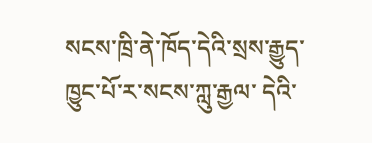སངས་ཁྲི་ནེ་ཁོད་དེའི་སྲས་རྒྱུད་ཁྱུང་པོ་ར་སངས་ཀླུ་རྒྱལ་ དེའི་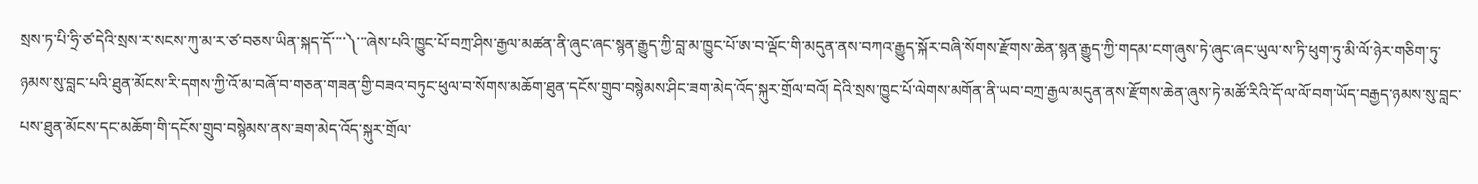སྲས་ཏ་པི་ཧྲི་ཙ་དེའི་སྲས་ར་སངས་ཀུ་མ་ར་ཙ་བཅས་ཡིན་སྐད་དོ་་་་༽་་་ཞེས་པའི་ཁྱུང་པོ་བཀྲ་ཤིས་རྒྱལ་མཚན་ནི་ཞུང་ཞང་སྙན་རྒྱུད་ཀྱི་བླ་མ་ཁྱུང་པོ་ཨ་བ་ལྡོང་གི་མདུན་ནས་བཀའ་རྒྱུད་སྐོར་བཞི་སོགས་རྫོགས་ཆེན་སྙན་རྒྱུད་ཀྱི་གདམ་ངག་ཞུས་ཏེ་ཞུང་ཞང་ཡུལ་ས་ཏི་ཕུག་ཏུ་མི་ལོ་ཉེར་གཅིག་ཏུ་ཉམས་སུ་བླང་པའི་ཐུན་མོངས་རི་དགས་ཀྱི་འོ་མ་བཞོ་བ་གཅན་གཟན་གྱི་བཟའ་བཏུང་ཕུལ་བ་སོགས་མཆོག་ཐུན་དངོས་གྲུབ་བསྙེམས་ཤིང་ཟག་མེད་འོད་སྐུར་གྲོལ་བའོ། དེའི་སྲས་ཁྱུང་པོ་ལེགས་མགོན་ནི་ཡབ་བཀྲ་རྒྱལ་མདུན་ནས་རྫོགས་ཆེན་ཞུས་ཏེ་མཚོ་རིའི་དོ་ལ་ལོ་བག་ཡོད་བརྒྱད་ཉམས་སུ་བླང་པས་ཐུན་མོངས་དང་མཆོག་གི་དངོས་གྲུབ་བསྙེམས་ནས་ཟག་མེད་འོད་སྐུར་གྲོལ་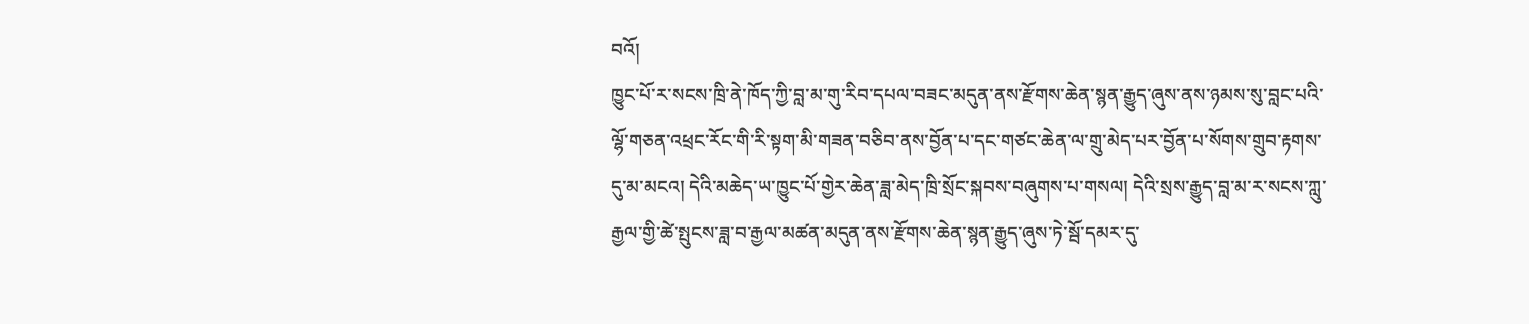བའོ།
ཁྱུང་པོ་ར་སངས་ཁྲི་ནེ་ཁོད་ཀྱི་བླ་མ་གུ་རིབ་དཔལ་བཟང་མདུན་ནས་རྫོགས་ཆེན་སྙན་རྒྱུད་ཞུས་ནས་ཉམས་སུ་བླང་པའི་ལྷོ་གཅན་འཕྲང་རོང་གི་རི་སྟག་མི་གཟན་བཅིབ་ནས་བྱོན་པ་དང་གཙང་ཆེན་ལ་གྲུ་མེད་པར་བྱོན་པ་སོགས་གྲུབ་རྟགས་དུ་མ་མངའ། དེའི་མཆེད་ཡ་ཁྱུང་པོ་གྱེར་ཆེན་ཟླ་མེད་ཁྲི་སྲོང་སྐབས་བཞུགས་པ་གསལ། དེའི་སྲས་རྒྱུད་བླ་མ་ར་སངས་ཀླུ་རྒྱལ་གྱི་ཚེ་སྤུངས་ཟླ་བ་རྒྱལ་མཚན་མདུན་ནས་རྫོགས་ཆེན་སྙན་རྒྱུད་ཞུས་ཏེ་སྦོ་དམར་དུ་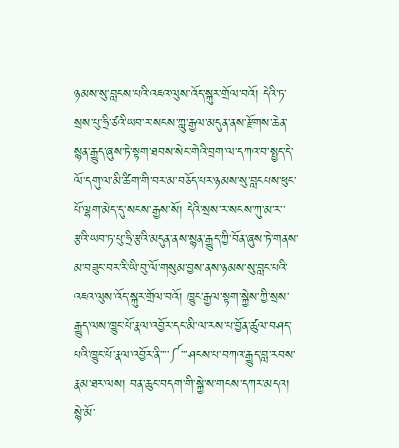ཉམས་སུ་བླངས་པའི་འཇའ་ལུས་འོད་སྐུར་གྲོལ་བའོ། དེའི་ཏ་སྲས་པུ་ཧྲི་ཙའི་ཡབ་ར་སངས་ཀླུ་རྒྱལ་མདུན་ནས་རྫོགས་ཆེན་སྙན་རྒྱུད་ཞུས་ཏེ་སྟག་ཐབས་སེང་གེའི་བྲག་ལ་དཀའ་བ་སྤྱད་དེ་ལོ་དགུ་ལ་མི་ཚིག་གི་བར་མ་བཅོད་པར་ཉམས་སུ་བླངཔས་ཕུང་པོ་ལྷག་མེད་དུ་སངས་རྒྱས་སོ། དེའི་སྲས་ར་སངས་ཀུ་མ་ར་་རྩའི་ཡབ་ཏ་པུ་ཧྲི་རྩའི་མདུན་ནས་སྙན་རྒྱུད་ཀྱི་བོན་ཞུས་ཏེ་གནས་མ་བཟུང་བར་རི་ཡི་བུ་ལོ་གསུམ་བྱས་ནས་ཉམས་སུ་བླང་པའི་འཇའ་ལུས་འོད་སྐུར་གྲོལ་བའོ། ཁྱུང་རྒྱལ་སྟག་སྐྱེས་ཀྱི་སྲས་རྒྱུད་ལས་ཁྱུང་པོ་རྣལ་འབྱོར་དང་མི་ལ་རས་པ་བྱོན་ཚུལ་བཤད་པའི་ཁྱུང་པོ་རྣལ་འབྱོར་ནི་་་་༼་་་ཤངས་པ་བཀའ་རྒྱུད་བླ་རབས་རྣམ་ཐར་ལས། བན་ཆུང་བདག་གི་སྐྱེ་ས་གངས་དཀར་མདའ། སྙེ་མོ་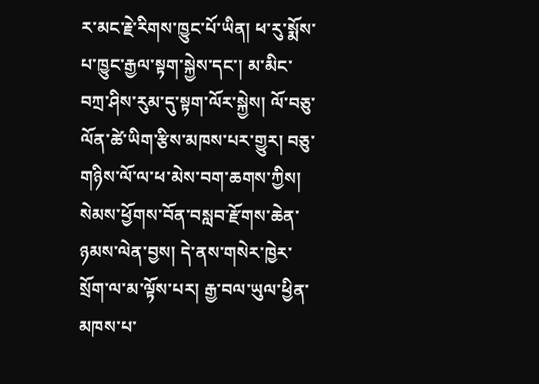ར་མང་རྗེ་རིགས་ཁྱུང་པོ་ཡིན། ཕ་རུ་སྨོས་པ་ཁྱུང་རྒྱལ་སྟག་སྐྱེས་དང་། མ་མིང་བཀྲ་ཤིས་རུམ་དུ་སྟག་ལོར་སྐྱེས། ལོ་བཅུ་ལོན་ཚེ་ཡིག་རྩིས་མཁས་པར་གྱུར། བཅུ་གཉིས་ལོ་ལ་ཕ་མེས་བག་ཆགས་ཀྱིས། སེམས་ཕྱོགས་བོན་བསླབ་རྫོགས་ཆེན་ཉམས་ལེན་བྱས། དེ་ནས་གསེར་ཁྱེར་སྲོག་ལ་མ་ལྟོས་པར། རྒྱ་བལ་ཡུལ་ཕྱིན་མཁས་པ་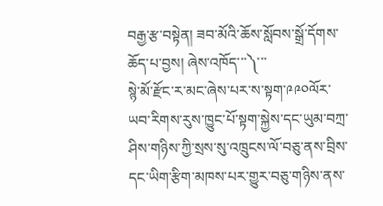བརྒྱ་རྩ་བསྟེན། ཟབ་མོའི་ཆོས་སློབས་སྒྲོ་དོགས་ཆོད་པ་བྱས། ཞེས་འཁོད་་་༽་་་
སྙེ་མོ་རྫོང་ར་མང་ཞེས་པར་ས་སྟག་༩༩༠ལོར་ཡབ་རིགས་རུས་ཁྱུང་པོ་སྟག་སྐྱེས་དང་ཡུམ་བཀྲ་ཤིས་གཉིས་ཀྱི་སྲས་སུ་འཁྲུངས་ལོ་བཅུ་ནས་བྲིས་དང་ཡིག་རྩིག་མཁས་པར་གྱུར་བཅུ་གཉིས་ནས་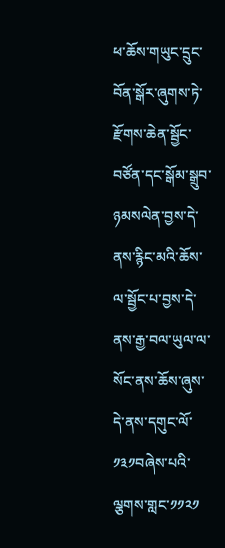ཕ་ཆོས་གཡུང་དྲུང་བོན་སྒོར་ཞུགས་ཏེ་རྫོགས་ཆེན་སྦྱོང་བཙོན་དང་སྒོམ་སྒྲུབ་ཉམསལེན་བྱས་དེ་ནས་རྙིང་མའི་ཆོས་ལ་སྦྱོང་པ་བྱས་དེ་ནས་རྒྱ་བལ་ཡུལ་ལ་སོང་ནས་ཆོས་ཞུས་དེ་ནས་དགུང་ལོ་༡༣༡བཞེས་པའི་ལྕགས་གླང་༡༡༢༡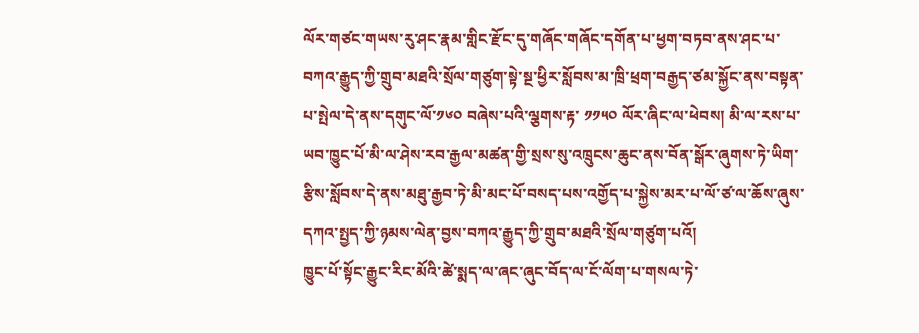ལོར་གཙང་གཡས་རུ་ཤང་རྣམ་གླིང་རྫོང་དུ་གཞོང་གཞོང་དགོན་པ་ཕྱག་བཏབ་ནས་ཤང་པ་བཀའ་རྒྱུད་ཀྱི་གྲུབ་མཐའི་སྲོལ་གཙུག་སྟེ་སྔ་ཕྱིར་སློབས་མ་ཁྲི་ཕྲག་བརྒྱད་ཙམ་སྐྱོང་ནས་བསྟན་པ་སྤེལ་དེ་ནས་དགུང་ལོ་༡༦༠ བཞེས་པའི་ལྕགས་རྟ་ ༡༡༥༠ ལོར་ཞིང་ལ་ཕེབས། མི་ལ་རས་པ་ཡབ་ཁྱུང་པོ་མི་ལ་ཤེས་རབ་རྒྱལ་མཚན་གྱི་སྲས་སུ་འཁྲུངས་ཆུང་ནས་བོན་སྒོར་ཞུགས་ཏེ་ཡིག་རྩིས་སློབས་དེ་ནས་མཐུ་རྒྱབ་ཏེ་མི་མང་པོ་བསད་པས་འགྱོད་པ་སྐྱེས་མར་པ་ལོ་ཙ་ལ་ཆོས་ཞུས་དཀའ་སྤྱད་ཀྱི་ཉམས་ལེན་བྱས་བཀའ་རྒྱུད་ཀྱི་གྲུབ་མཐའི་སྲོལ་གཙུག་པའོ།
ཁྱུང་པོ་སྟོང་རྒྱུང་རིང་མོའི་ཚེ་སྨད་ལ་ཞང་ཞུང་བོད་ལ་ངོ་ལོག་པ་གསལ་ཏེ་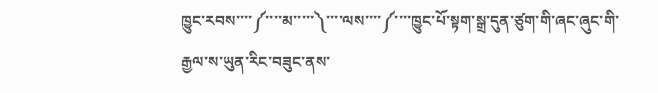ཁྱུང་རབས་་་་༼་་་་མ་་་་་༽་་་་ལས་་་་༼་་་་ཁྱུང་པོ་སྟག་སྒྲ་དུན་ཙུག་གི་ཞང་ཞུང་གི་རྒྱལ་ས་ཡུན་རིང་བཟུང་ནས་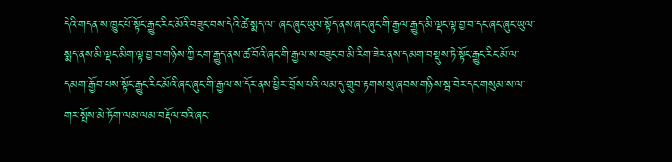དེའི་གདན་ས་ཁྱུང་པོ་སྟོང་རྒྱུང་རིང་མོའི་བཟུང་བས་དེའི་ཚེ་སྨད་ལ་ ཞང་ཞུང་ཡུལ་སྟོད་ནས་ཞང་ཞུང་གི་རྒྱལ་རྒྱུད་མི་ལྡང་ལྟ་བྱ་བ་དང་ཞང་ཞུང་ཡུལ་སྨད་ནས་མི་ལྡང་མིག་ལྟ་བྱ་བ་གཉིས་ཀྱི་ངག་རྒྱུད་ནས་ཚ་བོའི་ཞང་གི་རྒྱལ་ས་བཟུང་བ་མི་རིག་ཟེར་ནས་དམག་བསྡུས་ཏེ་སྟོང་རྒྱུང་རིང་མོ་ལ་དམག་རྒྱོབ་པས་སྟོང་རྒྱུང་རིང་མོའི་ཞང་ཞུང་གི་རྒྱལ་ས་དོར་ནས་ཕྱིར་་བྲོས་པའི་ལམ་དུ་གྲུབ་རྟགས་སུ་ཞབས་གཉིས་སྦ་བེར་དང་གསུམ་ས་ལ་གར་སྤོས་མེ་ཏོག་ལམ་ལམ་བརྡོལ་བའི་ཞང་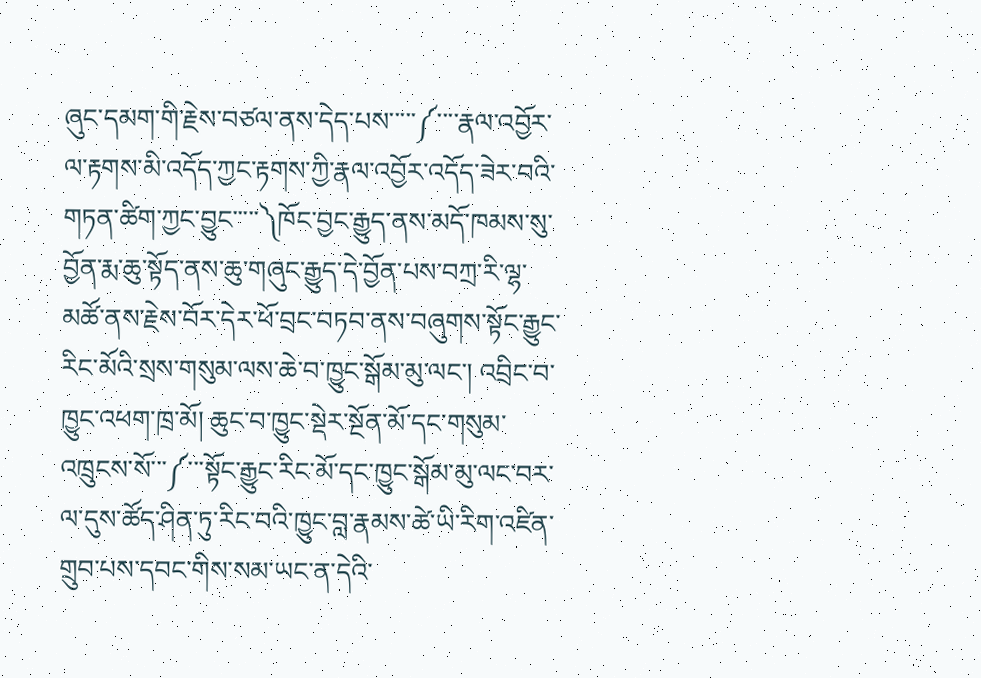ཞུང་དམག་གི་རྗེས་བཙལ་ནས་དེད་པས་་་་་༼་་་་རྣལ་འབྱོར་ལ་རྟགས་མི་འདོད་ཀྱང་རྟགས་ཀྱི་རྣལ་འབྱོར་འདོད་ཟེར་བའི་གཏན་ཚིག་ཀྱང་བྱུང་་་་་༽ཁོང་བྱང་རྒྱུད་ནས་མདོ་ཁམས་སུ་བྱོན་རྨ་ཆུ་སྟོད་ནས་ཆུ་གཞུང་རྒྱུད་དེ་བྱོན་པས་བཀྲ་རི་ལྷ་མཚོ་ནས་རྗེས་བོར་དེར་ཕོ་བྲང་བཏབ་ནས་བཞུགས་སྟོང་རྒྱུང་རིང་མོའི་སྲས་གསུམ་ལས་ཆེ་བ་ཁྱུང་སྒོམ་མུ་ལང་། འབྲིང་བ་ཁྱུང་འཕག་ཁྲ་མོ། ཆུང་བ་ཁྱུང་སྡེར་སྔོན་མོ་དང་གསུམ་འཁྲུངས་སོ་་་༼་་་སྟོང་རྒྱུང་རིང་མོ་དང་ཁྱུང་སྒོམ་མུ་ལང་བར་ལ་དུས་ཚོད་ཤིན་ཏུ་རིང་བའི་ཁྱུང་བླ་རྣམས་ཚེ་ཡི་རིག་འཛིན་གྲུབ་པས་དབང་གིས་སམ་ཡང་ན་དེའི་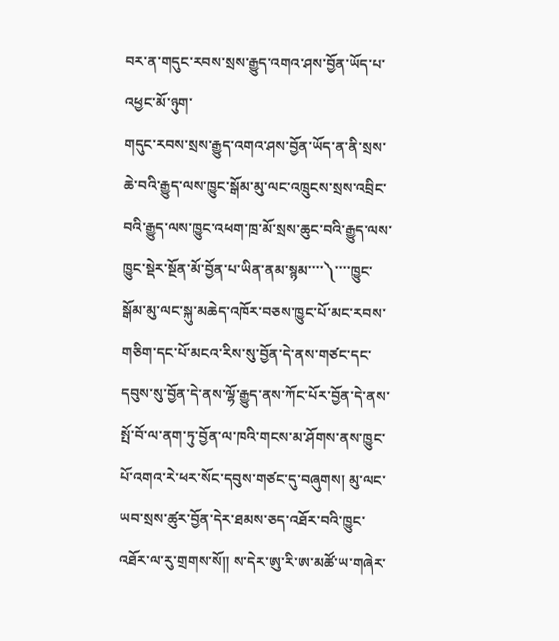བར་ན་གདུང་རབས་སྲས་རྒྱུད་འགའ་ཤས་བྱོན་ཡོད་པ་འཕྱང་མོ་ཉུག་
གདུང་རབས་སྲས་རྒྱུད་འགའ་ཤས་བྱོན་ཡོད་ན་ནི་སྲས་ཆེ་བའི་རྒྱུད་ལས་ཁྱུང་སྒོམ་མུ་ལང་འཁྲུངས་སྲས་འབྲིང་བའི་རྒྱུད་ལས་ཁྱུང་འཕག་ཁྲ་མོ་སྲས་ཆུང་བའི་རྒྱུད་ལས་ཁྱུང་སྡེར་སྔོན་མོ་བྱོན་པ་ཡིན་ནམ་སྙམ་་་་༽་་་་ཁྱུང་སྒོམ་མུ་ལང་སྐུ་མཆེད་འཁོར་བཅས་ཁྱུང་པོ་མང་རབས་གཅིག་དང་པོ་མངའ་རིས་སུ་བྱོན་དེ་ནས་གཙང་དང་དབུས་སུ་བྱོན་དེ་ནས་ལྷོ་རྒྱུད་ནས་ཀོང་པོར་བྱོན་དེ་ནས་སྤོ་བོ་ལ་ནག་ཏུ་བྱོན་ལ་ཁའི་གངས་མ་ཤོགས་ནས་ཁྱུང་པོ་འགའ་རེ་ཕར་སོང་དབུས་གཙང་དུ་བཞུགས། མུ་ལང་ཡབ་སྲས་ཚུར་བྱོན་དེར་ཐམས་ཅད་འཐོར་བའི་ཁྱུང་འཐོར་ལ་རུ་གྲགས་སོ༎ ས་དེར་ཨུ་རི་ཨ་མཚོ་ཡ་གཞེར་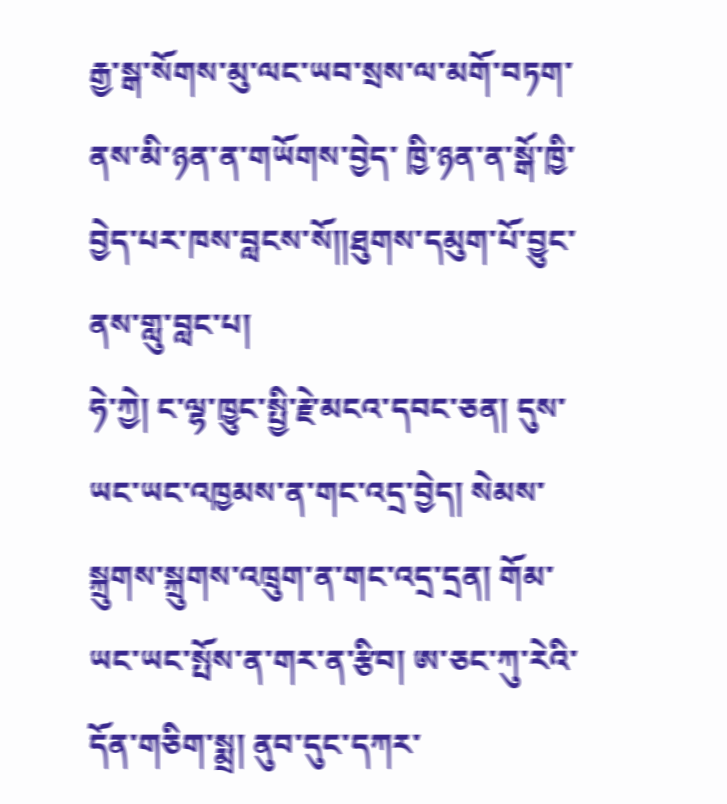རྒྱ་སྒ་སོགས་མུ་ལང་ཡབ་སྲས་ལ་མགོ་བཏག་ནས་མི་ཉན་ན་གཡོགས་བྱེད་ ཁྱི་ཉན་ན་སྒོ་ཁྱི་བྱེད་པར་ཁས་བླངས་སོ༎ཐུགས་དམུག་པོ་བྱུང་ནས་གླུ་བླང་པ།
ཧེ་ཀྱེ། ང་ལྷ་ཁྱུང་སྤྱི་རྗེ་མངའ་དབང་ཅན། དུས་ཡང་ཡང་འཁྱམས་ན་གང་འདྲ་བྱེད། སེམས་སྐྲུགས་སྐྲུགས་འཁྲུག་ན་གང་འདྲ་དྲན། གོམ་ཡང་ཡང་སྤོས་ན་གར་ན་རྩིབ། ཨ་ཅང་ཀུ་རེའི་དོན་གཅིག་སྨྲ། ནུབ་དུང་དཀར་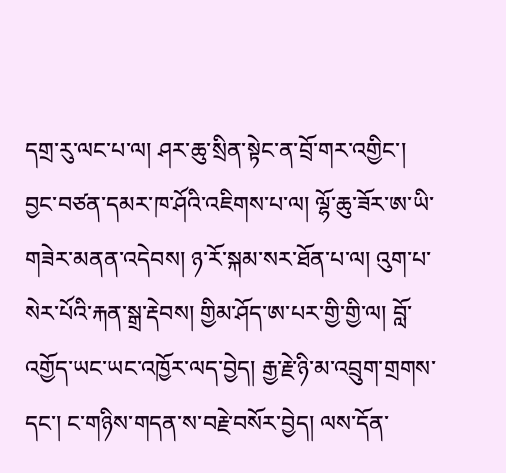དགྲ་རུ་ལང་པ་ལ། ཤར་ཆུ་སྲིན་སྟེང་ན་བྲོ་གར་འགྱིང་། བྱང་བཙན་དམར་ཁ་ཤོའི་འཇིགས་པ་ལ། ལྷོ་ཆུ་ཟོར་ཨ་ཡི་གཟེར་མནན་འདེབས། ཉ་རོ་སྐམ་སར་ཐོན་པ་ལ། འུག་པ་སེར་པོའི་རྐན་སྒྲ་རྡེབས། གྱིམ་ཤོད་ཨ་པར་གྱི་གྱི་ལ། བློ་འགྱོད་ཡང་ཡང་འཁྱོར་ལད་བྱེད། རྒྱ་རྗེ་ཉི་མ་འབྲུག་གྲགས་དང་། ང་གཉིས་གདན་ས་བརྗེ་བསོར་བྱེད། ལས་དོན་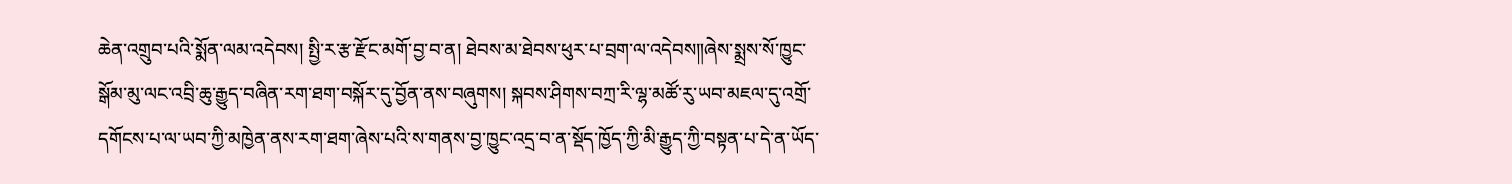ཆེན་འགྲུབ་པའི་སྨོན་ལམ་འདེབས། སྤྱི་ར་རྩ་རྫོང་མགོ་བྱ་བ་ན། ཐེབས་མ་ཐེབས་ཕུར་པ་བྲག་ལ་འདེབས༎ཞེས་སྨྲས་སོ་ཁྱུང་སྒོམ་མུ་ལང་འབྲི་ཆུ་རྒྱུད་བཞིན་རག་ཐག་བསྐོར་དུ་བྱོན་ནས་བཞུགས། སྐབས་ཤིགས་བཀྲ་རི་ལྷ་མཚོ་རུ་ཡབ་མཇལ་དུ་འགྲོ་དགོངས་པ་ལ་ཡབ་ཀྱི་མཁྱེན་ནས་རག་ཐག་ཞེས་པའི་ས་གནས་བྱ་ཁྱུང་འདྲ་བ་ན་སྡོད་ཁྱོད་ཀྱི་མི་རྒྱུད་ཀྱི་བསྟན་པ་དེ་ན་ཡོད་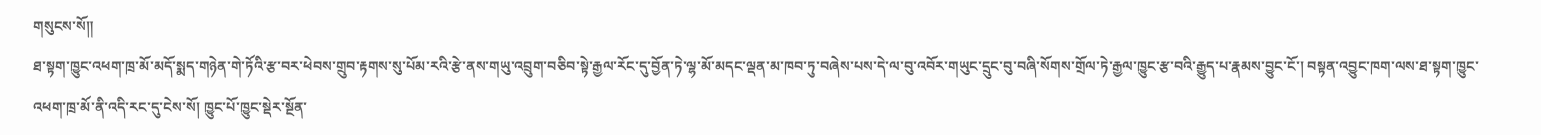གསུངས་སོ༎
ཐ་སྟག་ཁྱུང་འཕག་ཁྲ་མོ་མདོ་སྨད་གཉེན་གེ་ཏོའི་རྩ་བར་ཕེབས་གྲུབ་རྟགས་སུ་པོམ་རའི་རྩེ་ནས་གཡུ་འབྲུག་བཅིབ་སྟེ་རྒྱལ་རོང་དུ་བྱོན་ཏེ་ལྷ་མོ་མདང་ལྡན་མ་ཁབ་ཏུ་བཞེས་པས་དེ་ལ་བུ་འབོར་གཡུང་དྲུང་བུ་བཞི་སོགས་གྲོལ་ཏེ་རྒྱལ་ཁྱུང་རྩ་བའི་རྒྱུད་པ་རྣམས་བྱུང་ངོ་། བསྟན་འབྱུང་ཁག་ལས་ཐ་སྟག་ཁྱུང་འཕག་ཁྲ་མོ་ནི་འདི་རང་དུ་ངེས་སོ། ཁྱུང་པོ་ཁྱུང་སྡེར་སྔོན་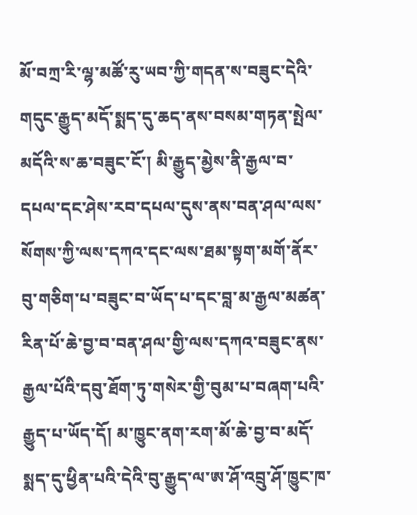མོ་བཀྲ་རི་ལྷ་མཚོ་རུ་ཡབ་ཀྱི་གདན་ས་བཟུང་དེའི་གདུང་རྒྱུད་མདོ་སྨད་དུ་ཆད་ནས་བསམ་གཏན་སྤེལ་མདོའི་ས་ཆ་བཟུང་ངོ་། མི་རྒྱུད་མྱེས་ནི་རྒྱལ་བ་དཔལ་དང་ཤེས་རབ་དཔལ་དུས་ནས་བན་ཤལ་ལས་སོགས་ཀྱི་ལས་དཀའ་དང་ལས་ཐམ་སྟག་མགོ་ནོར་བུ་གཅིག་པ་བཟུང་བ་ཡོད་པ་དང་བླ་མ་རྒྱལ་མཚན་རིན་པོ་ཆེ་བྱ་བ་བན་ཤལ་གྱི་ལས་དཀའ་བཟུང་ནས་རྒྱལ་པོའི་དབུ་ཐོག་ཏུ་གསེར་གྱི་བུམ་པ་བཞག་པའི་རྒྱུད་པ་ཡོད་དོ། མ་ཁྱུང་ནག་རག་མོ་ཆེ་བྱ་བ་མདོ་སྨད་དུ་ཕྱིན་པའི་དེའི་བུ་རྒྱུད་ལ་ཨ་ཤོ་འབྲུ་ཤོ་ཁྱུང་ཁ་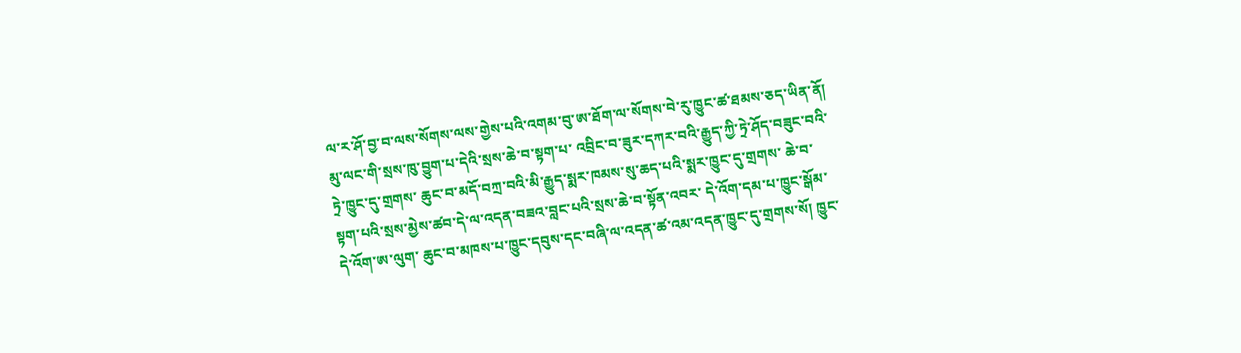ལ་ར་ཤོ་བྱ་བ་ལས་སོགས་ལས་གྱེས་པའི་འགམ་བུ་ཨ་ཐོག་ལ་སོགས་བེ་རུ་ཁྱུང་ཚ་ཐམས་ཅད་ཡིན་ནོ། མུ་ལང་གི་སྲས་ཁུ་བྱུག་པ་དེའི་སྲས་ཆེ་བ་སྟག་པ་ འབྲིང་བ་ཟུར་དཀར་བའི་རྒྱུད་ཀྱི་ཏྲེ་ཤོད་བཟུང་བའི་ཏྲེ་ཁྱུང་དུ་གྲགས་ ཆུང་བ་མདོ་བཀྲ་བའི་མི་རྒྱུད་སྨར་ཁམས་སུ་ཆད་པའི་སྨར་ཁྱུང་དུ་གྲགས་ ཆེ་བ་སྟག་པའི་སྲས་མྱེས་ཚབ་དེ་ལ་འདན་བཟའ་བླང་པའི་སྲས་ཆེ་བ་སྟོན་འབར་ དེ་འོག་དམ་པ་ཁྱུང་སྒོམ་ དེ་འོག་ཨ་ལུག་ ཆུང་བ་མཁས་པ་ཁྱུང་དབུས་དང་བཞི་ལ་འདན་ཚ་འམ་འདན་ཁྱུང་དུ་གྲགས་སོ། ཁྱུང་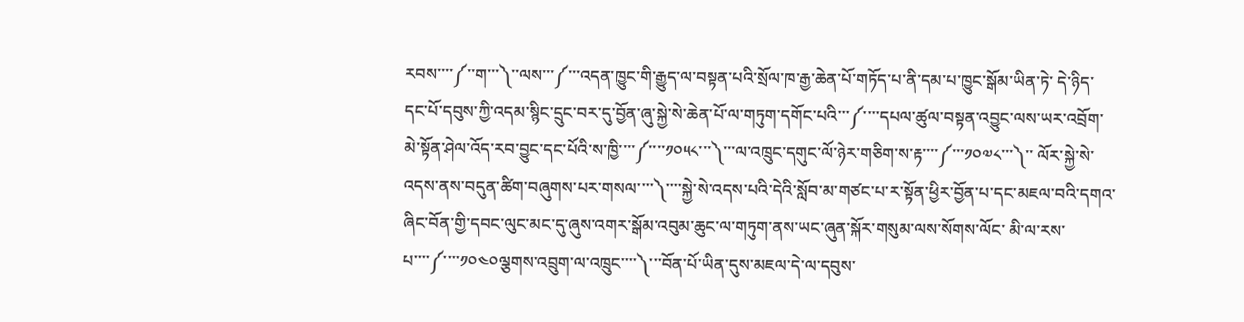རབས་་་་༼་་ག་་་༽་་ལས་་་༼་་་འདན་ཁྱུང་གི་རྒྱུད་ལ་བསྟན་པའི་སྲོལ་ཁ་རྒྱ་ཆེན་པོ་གཏོད་པ་ནི་དམ་པ་ཁྱུང་སྒོམ་ཡིན་ཏེ་ དེ་ཉིད་དང་པོ་དབུས་ཀྱི་འདམ་སྙིང་དྲུང་བར་དུ་བྱོན་ཞུ་སྐྱེ་སེ་ཆེན་པོ་ལ་གཏུག་དགོང་པའི་་་༼་་་་དཔལ་ཚུལ་བསྟན་འབྱུང་ལས་ཡར་འབྲོག་མེ་སྟོན་ཤེལ་འོད་རབ་བྱུང་དང་པོའི་ས་ཁྱི་་་་༼་་་་༡༠༥༨་་་༽་་་ལ་འཁྲུང་དགུང་ལོ་ཉེར་གཅིག་ས་རྟ་་་་༼་་་༡༠༧༨་་་༽་་ ལོར་སྐྱེ་སེ་འདས་ནས་བདུན་ཚིག་བཞུགས་པར་གསལ་་་་༽་་་་སྐྱེ་སེ་འདས་པའི་དེའི་སློབ་མ་གཙང་པ་ར་སྟོན་ཕྱིར་བྱོན་པ་དང་མཇལ་བའི་དགའ་ཞིང་བོན་གྱི་དབང་ལུང་མང་དུ་ཞུས་འགར་སྒོམ་འབུམ་ཆུང་ལ་གཏུག་ནས་ཡང་ཞུན་སྐོར་གསུམ་ལས་སོགས་ལོང་ མི་ལ་རས་པ་་་་༼་་་་༡༠༤༠ལྕགས་འབྲུག་ལ་འཁྲུང་་་་༽་་་བོན་པོ་ཡིན་དུས་མཇལ་དེ་ལ་དབུས་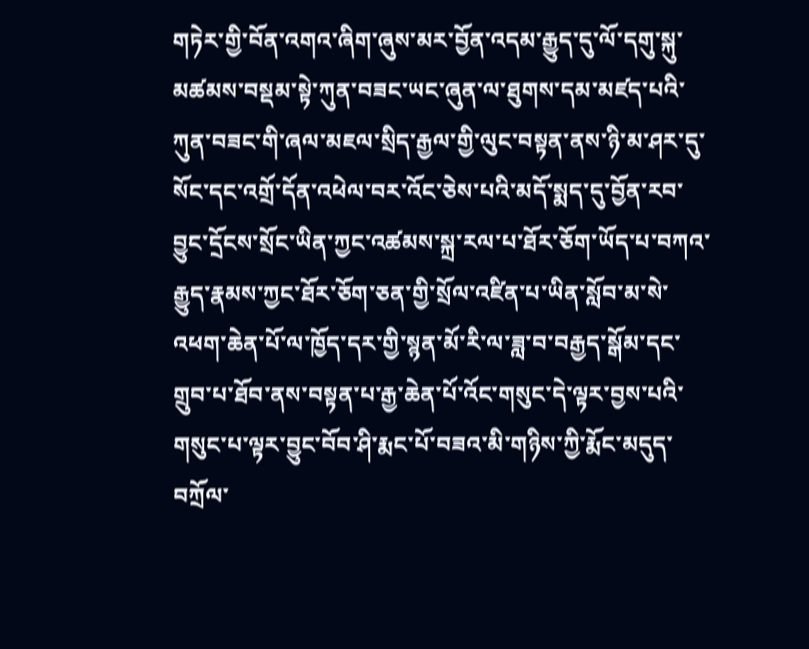གཏེར་གྱི་བོན་འགའ་ཞིག་ཞུས་མར་བྱོན་འདམ་རྒྱུད་དུ་ལོ་དགུ་སྐུ་མཚམས་བསྡམ་སྟེ་ཀུན་བཟང་ཡང་ཞུན་ལ་ཐུགས་དམ་མཛད་པའི་ཀུན་བཟང་གི་ཞལ་མཇལ་སྲིད་རྒྱལ་གྱི་ལུང་བསྟན་ནས་ཉི་མ་ཤར་དུ་སོང་དང་འགྲོ་དོན་འཕེལ་བར་འོང་ཅེས་པའི་མདོ་སྨད་དུ་བྱོན་རབ་བྱུང་དྲོངས་སྲོང་ཡིན་ཀྱང་འཚམས་སྐྲ་རལ་པ་ཐོར་ཅོག་ཡོད་པ་བཀའ་རྒྱུད་རྣམས་ཀྱང་ཐོར་ཅོག་ཅན་གྱི་སྲོལ་འཛིན་པ་ཡིན་སློབ་མ་སེ་འཕག་ཆེན་པོ་ལ་ཁྱོད་དར་གྱི་སྙན་མོ་རི་ལ་ཟླ་བ་བརྒྱད་སྒོམ་དང་གྲུབ་པ་ཐོབ་ནས་བསྟན་པ་རྒྱ་ཆེན་པོ་འོང་གསུང་དེ་ལྟར་བྱས་པའི་གསུང་པ་ལྟར་བྱུང་བོབ་ཤི་རྨང་པོ་བཟའ་མི་གཉིས་ཀྱི་རྨོང་མདུད་བཀྲོལ་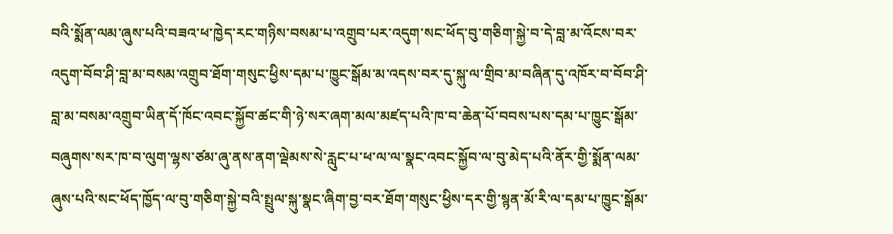བའི་སྨོན་ལམ་ཞུས་པའི་བཟའ་ཕ་ཁྱེད་རང་གཉིས་བསམ་པ་འགྲུབ་པར་འདུག་སང་ཕོད་བུ་གཅིག་སྐྱེ་བ་དེ་བླ་མ་འོངས་བར་འདུག་བོབ་ཤི་བླ་མ་བསམ་འགྲུབ་ཐོག་གསུང་ཕྱིས་དམ་པ་ཁྱུང་སྒོམ་མ་འདས་བར་དུ་སྐུ་ལ་གྲིབ་མ་བཞིན་དུ་འཁོར་བ་བོབ་ཤི་བླ་མ་བསམ་འགྲུབ་ཡིན་དོ་ཁོང་འབང་སྐྱོབ་ཚང་གི་ཉེ་སར་ཞག་མལ་མཛད་པའི་ཁ་བ་ཆེན་པོ་བབས་པས་དམ་པ་ཁྱུང་སྒོམ་བཞུགས་སར་ཁ་བ་ལུག་ལྷས་ཙམ་ཞུ་ནས་ནག་ལྡེམས་སེ་རླུང་པ་ཕ་ལ་ལ་སྣང་འབང་སྐྱོབ་ལ་བུ་མེད་པའི་ནོར་གྱི་སྨོན་ལམ་ཞུས་པའི་སང་ཕོད་ཁྱོད་ལ་བུ་གཅིག་སྐྱེ་བའི་སྤྲུལ་སྐུ་སྣང་ཞིག་བྱ་བར་ཐོག་གསུང་ཕྱིས་དར་གྱི་སྙན་མོ་རི་ལ་དམ་པ་ཁྱུང་སྒོམ་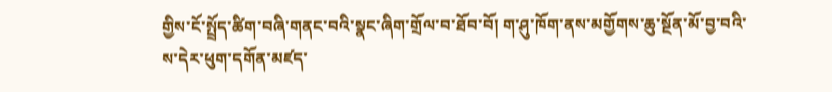གྱིས་ངོ་སྤྲོད་ཚིག་བཞི་གནང་བའི་སྣང་ཞིག་གྲོལ་བ་ཐོབ་བོ། ག་ཤུ་ཁོག་ནས་མགྱོགས་ཆུ་སྔོན་མོ་བྱ་བའི་ས་དེར་ཕུག་དགོན་མཛད་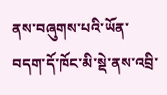ནས་བཞུགས་པའི་ཡོན་བདག་དོ་ཁོང་མི་སྡེ་ནས་འབྲི་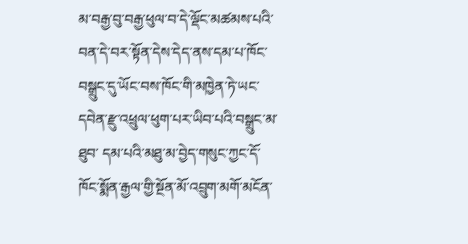མ་བརྒྱ་བུ་བརྒྱ་ཕུལ་བ་དེ་ལྡོང་མཚམས་པའི་བན་དེ་བར་སྟོན་དེས་དེད་ནས་དམ་པ་ཁོང་བསྒྲུང་དུ་ཡོང་བས་ཁོང་གི་མཁྱེན་ཏེ་ཡང་དབེན་རྫུ་འཕྲུལ་ཕུག་པར་ཡིབ་པའི་བསྒྲུང་མ་ཐུབ་ དམ་པའི་མཐུ་མ་བྱེད་གསུང་ཀྱང་དོ་ཁོང་སྨོན་རྒྱལ་གྱི་སྔོན་མོ་འབྲུག་མགོ་མངོན་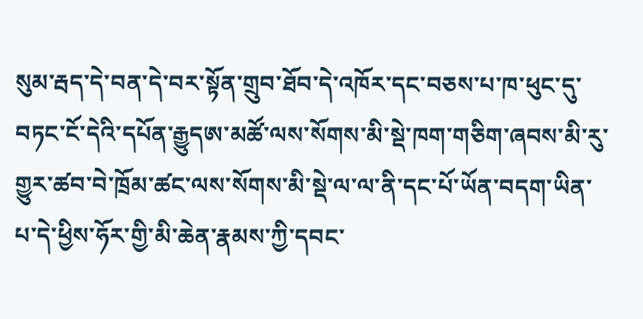སུམ་རྦད་དེ་བན་དེ་བར་སྟོན་གྲུབ་ཐོབ་དེ་འཁོར་དང་བཅས་པ་ཁ་ཕུང་དུ་བཏང་ངོ་དེའི་དཔོན་རྒྱུདཨ་མཚོ་ལས་སོགས་མི་སྡེ་ཁག་གཅིག་ཞབས་མི་རུ་གྱུར་ཚབ་བེ་ཁྲོམ་ཚང་ལས་སོགས་མི་སྡེ་ལ་ལ་ནི་དང་པོ་ཡོན་བདག་ཡིན་པ་དེ་ཕྱིས་ཧོར་གྱི་མི་ཆེན་རྣམས་ཀྱི་དབང་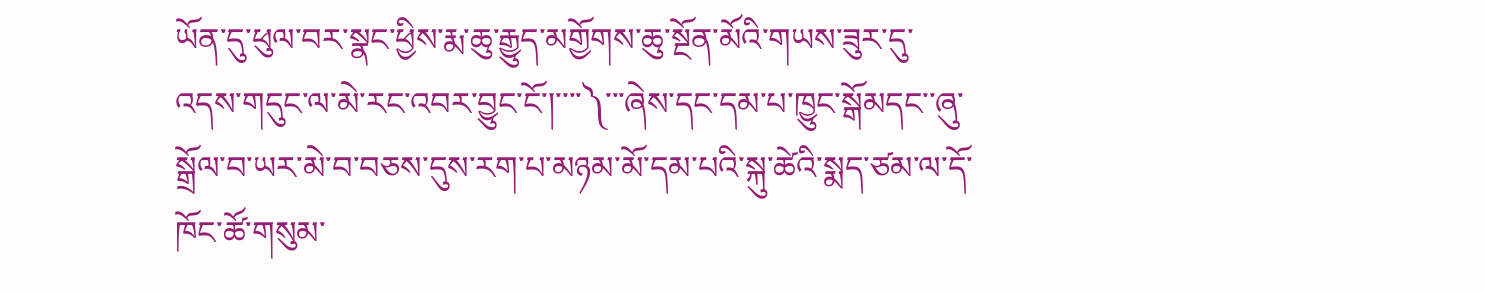ཡོན་དུ་ཕུལ་བར་སྣང་ཕྱིས་རྨ་ཆུ་རྒྱུད་མགྱོགས་ཆུ་སྔོན་མོའི་གཡས་ཟུར་དུ་འདས་གདུང་ལ་མེ་རང་འབར་བྱུང་ངོ་།་་་་༽་་་ཞེས་དང་དམ་པ་ཁྱུང་སྒོམདང་་ཞུ་སྒྲོལ་བ་ཡར་མེ་བ་བཅས་དུས་རག་པ་མཉམ་མོ་དམ་པའི་སྐུ་ཚེའི་སྨད་ཙམ་ལ་དོ་ཁོང་ཚོ་གསུམ་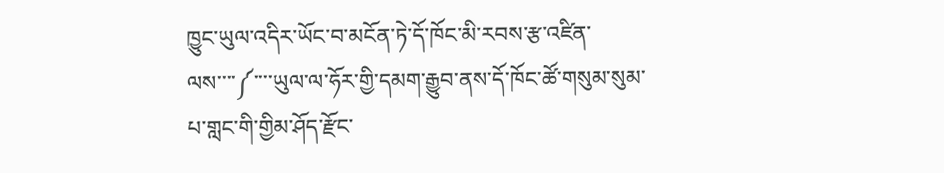ཁྱུང་ཡུལ་འདིར་ཡོང་བ་མངོན་ཏེ་དོ་ཁོང་མི་རབས་རྩ་འཛིན་ལས་་་་༼་་་་ཡུལ་ལ་ཧོར་གྱི་དམག་རྒྱུབ་ནས་དོ་ཁོང་ཚོ་གསུམ་སུམ་པ་གླང་གི་གྱིམ་ཤོད་རྫོང་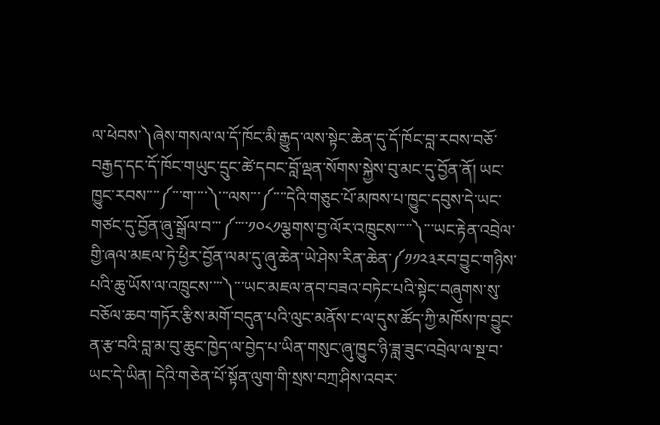ལ་ཕེབས་༽ཞེས་གསལ་ལ་དོ་ཁོང་མི་རྒྱུད་ལས་སྟེང་ཆེན་དུ་དོ་ཁོང་བླ་རབས་བཅོ་བརྒྱད་དང་དོ་ཁོང་གཡུང་དྲུང་ཚེ་དབང་བློ་ལྡན་སོགས་སྐྱེས་བུ་མང་དུ་བྱོན་ནོ། ཡང་ཁྱུང་རབས་་་་༼་་་ག་་་་༽་་་ལས་་་༼་་་་དེའི་གཅུང་པོ་མཁས་པ་ཁྱུང་དབུས་དེ་ཡང་གཙང་དུ་བྱོན་ཞུ་སྒྲོལ་བ་་་༼་་་་༡༠༨༡ལྕགས་བྱ་ལོར་འཁྲུངས་་་་་༽་་་ཡང་རྟེན་འབྲེལ་གྱི་ཞལ་མཇལ་ཏེ་ཕྱིར་བྱོན་ལམ་དུ་ཞུ་ཆེན་ཡེ་ཤེས་རིན་ཆེན་༼༡༡༢༣རབ་བྱུང་གཉིས་པའི་ཆུ་ཡོས་ལ་འཁྲུངས་་་་༽་་་ཡང་མཇལ་ནབ་བཟའ་བཏེང་པའི་སྟེང་བཞུགས་སུ་བཅོལ་ཆབ་གཏོར་རྩིས་མགོ་བདུན་པའི་ལུང་མནོས་ང་ལ་དུས་ཚོད་ཀྱི་མཁོས་ཁ་བྱུང་ན་རྩ་བའི་བླ་མ་བུ་ཆུང་ཁྱེད་ལ་བྱེད་པ་ཡིན་གསུང་ཞུ་ཁྱུང་ཉི་ཟླ་ཟུང་འབྲེལ་ལ་སྔ་བ་ཡང་དེ་ཡིན། དེའི་གཅེན་པོ་སྟོན་ལུག་གི་སྲས་བཀྲ་ཤིས་འབར་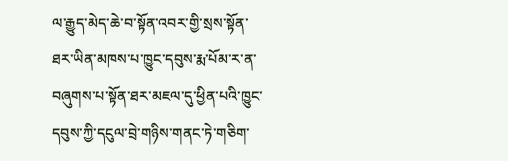ལ་རྒྱུད་མེད་ཆེ་བ་སྟོན་འབར་གྱི་སྲས་སྟོན་ཐར་ཡིན་མཁས་པ་ཁྱུང་དབུས་རྨ་པོམ་ར་ན་བཞུགས་པ་སྟོན་ཐར་མཇལ་དུ་ཕྱིན་པའི་ཁྱུང་དབུས་ཀྱི་དངུལ་བྲེ་གཉིས་གནང་ཏེ་གཅིག་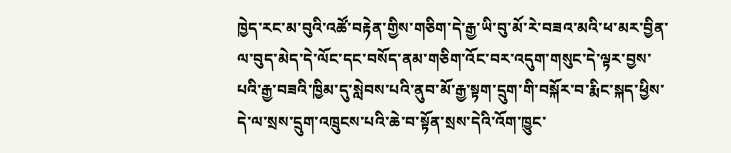ཁྱེད་རང་མ་བུའི་འཚོ་བརྟེན་གྱིས་གཅིག་དེ་རྒྱ་ཡི་བུ་མོ་རེ་བཟའ་མའི་ཕ་མར་བྱིན་ལ་བུད་མེད་དེ་ལོང་དང་བསོད་ནམ་གཅིག་འོང་བར་འདུག་གསུང་དེ་ལྟར་བྱས་པའི་རྒྱ་བཟའི་ཁྱིམ་དུ་སླེབས་པའི་ནུབ་མོ་རྒྱ་སྟག་དྲུག་གི་བསྐོར་བ་རྨིང་སྐད་ཕྱིས་དེ་ལ་སྲས་དྲུག་འཁྲུངས་པའི་ཆེ་བ་སྟོན་སྲས་དེའི་འོག་ཁྱུང་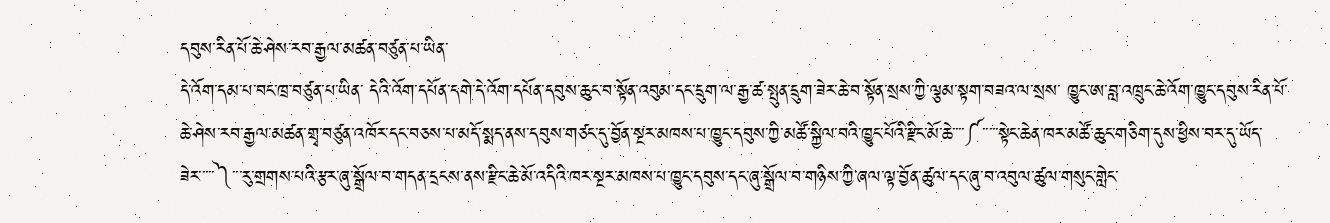དབུས་རིན་པོ་ཆེ་ཤེས་རབ་རྒྱལ་མཚན་བཙུན་པ་ཡིན་
དེ་འོག་དམ་པ་བང་ཁྲ་བཙུན་པ་ཡིན་ དེའི་འོག་དཔོན་དགེ་དེ་འོག་དཔོན་དབུས་ཆུང་བ་སྟོན་འབུམ་དང་དྲུག་ལ་རྒྱ་ཚ་སྤུན་དྲུག་ཟེར་ཆེ་བ་སྟོན་སྲས་ཀྱི་ལྕམ་སྟག་བཟའ་ལ་སྲས་ ཁྱུང་ཨ་བླ་འཁྲུང་ཆེ་འོག་ཁྱུང་དབུས་རིན་པོ་ཆེ་ཤེས་རབ་རྒྱལ་མཚན་གྲྭ་བཙུན་འཁོར་དང་བཅས་པ་མདོ་སྨད་ནས་དབུས་གཙང་དུ་བྱོན་སྔར་མཁས་པ་ཁྱུང་དབུས་ཀྱི་མཚོ་སྐྱིལ་བའི་ཁྱུང་པོའི་རྫིང་མོ་ཆེ་་་་༼་་་་་སྟེང་ཆེན་ཁར་མཚོ་ཆུང་གཅིག་དུས་ཕྱིས་བར་དུ་ཡོད་ཟེར་་་་་༽་་་རུ་གྲགས་པའི་རྩར་ཞུ་སྒྲོལ་བ་གདན་དྲངས་ནས་རྫིང་ཆེ་མོ་འདིའི་ཁར་སྔར་མཁས་པ་ཁྱུང་དབུས་དང་ཞུ་སྒྲོལ་བ་གཉིས་ཀྱི་ཞལ་ལྟ་བྱོན་ཚུལ་དང་ཞུ་བ་འབུལ་ཚུལ་གསུང་གླེང་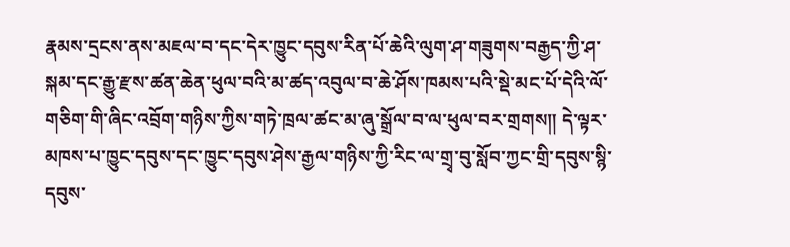རྣམས་དྲངས་ནས་མཇལ་བ་དང་དེར་ཁྱུང་དབུས་རིན་པོ་ཆེའི་ལུག་ཤ་གཟུགས་བརྒྱད་ཀྱི་ཤ་སྐམ་དང་རྒྱུ་རྫས་ཚན་ཆེན་ཕུལ་བའི་མ་ཚད་འབུལ་བ་ཆེ་ཤོས་ཁམས་པའི་སྡེ་མང་པོ་དེའི་ལོ་གཅིག་གི་ཞིང་འབྲོག་གཉིས་ཀྱིས་གཏེ་ཁྲལ་ཚང་མ་ཞུ་སྒྲོལ་བ་ལ་ཕུལ་བར་གྲགས༎ དེ་ལྟར་མཁས་པ་ཁྱུང་དབུས་དང་ཁྱུང་དབུས་ཤེས་རྒྱལ་གཉིས་ཀྱི་རིང་ལ་གྲྭ་བུ་སློབ་ཀྱང་གྲི་དབུས་སྙི་དབུས་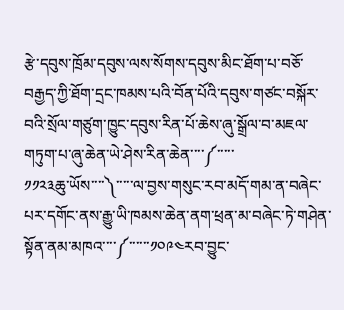རྩེ་དབུས་ཁྲོམ་དབུས་ལས་སོགས་དབུས་མིང་ཐོག་པ་བཅོ་བརྒྱད་ཀྱི་ཐོག་དྲང་ཁམས་པའི་བོན་པོའི་དབུས་གཙང་བསྐོར་བའི་སྲོལ་གཙུག་ཁྱུང་དབུས་རིན་པོ་ཆེས་ཞུ་སྒྲོལ་བ་མཇལ་གཏུག་པ་ཞུ་ཆེན་ཡེ་ཤེས་རིན་ཆེན་་་་༼་་་་་
༡༡༢༣ཆུ་ཡོས་་་་༽་་་་་ལ་བྱས་གསུང་རབ་མདོ་གམ་ན་བཞེང་པར་དགོང་ནས་རྒྱུ་ཡི་ཁམས་ཆེན་ནག་ཕྲན་མ་བཞེང་ཏེ་གཤེན་སྟོན་ནམ་མཁའ་་་་༼་་་་་་༡༠༩༤རབ་བྱུང་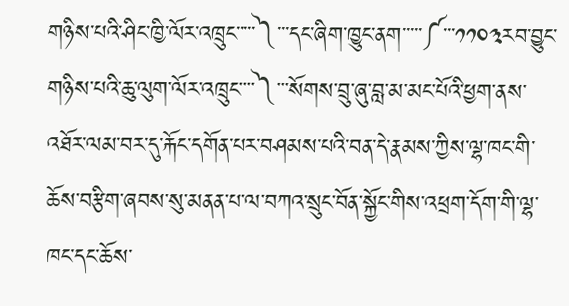གཉིས་པའི་ཤིང་ཁྱི་ལོར་འཁྲུང་་་་་༽་་་དང་ཞིག་ཁྱུང་ནག་་་་་༼་་་༡༡༠༣རབ་བྱུང་གཉིས་པའི་ཆུ་ལུག་ལོར་འཁྲུང་་་་༽་་་སོགས་བྲུ་ཞུ་བླ་མ་མང་པོའི་ཕྱག་ནས་འཐོར་ལམ་བར་དུ་རྐོང་དགོན་པར་བཤམས་པའི་བན་དེ་རྣམས་ཀྱིས་ལྷ་ཁང་གི་ཆོས་བརྩིག་ཞབས་སུ་མནན་པ་ལ་བཀའ་སྲུང་བོན་སྐྱོང་གིས་འཕྲག་དོག་གི་ལྷ་ཁང་དང་ཆོས་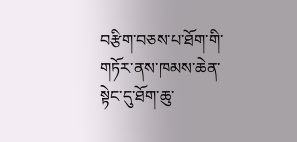བརྩིག་བཅས་པ་ཐོག་གི་གཏོར་ནས་ཁམས་ཆེན་སྟེང་དུ་ཐོག་ཆུ་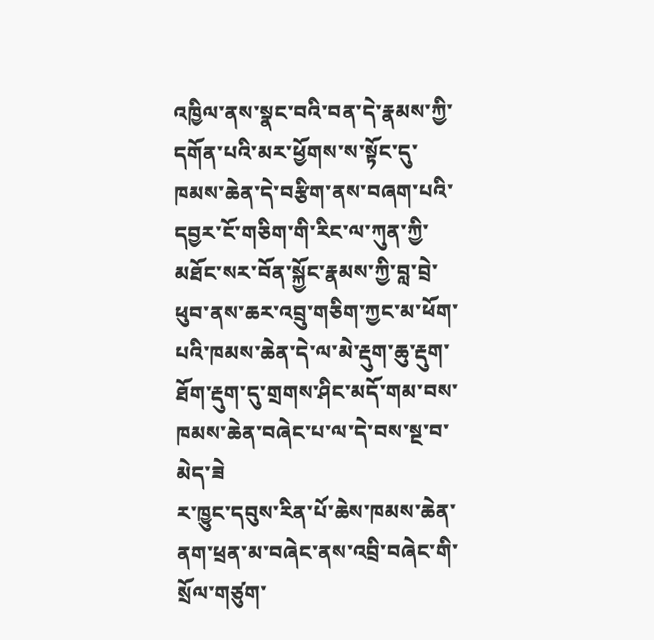འཁྱིལ་ནས་སྣང་བའི་བན་དེ་རྣམས་ཀྱི་དགོན་པའི་མར་ཕྱོགས་ས་སྟོང་དུ་ཁམས་ཆེན་དེ་བརྩིག་ནས་བཞག་པའི་དབྱར་ངོ་གཅིག་གི་རིང་ལ་ཀུན་ཀྱི་མཐོང་སར་བོན་སྐྱོང་རྣམས་ཀྱི་བླ་བྲེ་ཕུབ་ནས་ཆར་འབྲུ་གཅིག་ཀྱང་མ་ཕོག་པའི་ཁམས་ཆེན་དེ་ལ་མེ་རྡུག་ཆུ་རྡུག་ཐོག་རྡུག་དུ་གྲགས་ཤིང་མདོ་གམ་བས་ཁམས་ཆེན་བཞེང་པ་ལ་དེ་བས་སྔ་བ་མེད་ཟེ
ར་ཁྱུང་དབུས་རིན་པོ་ཆེས་ཁམས་ཆེན་ནག་ཕྲན་མ་བཞེང་ནས་འབྲི་བཞེང་གི་སྲོལ་གཙུག་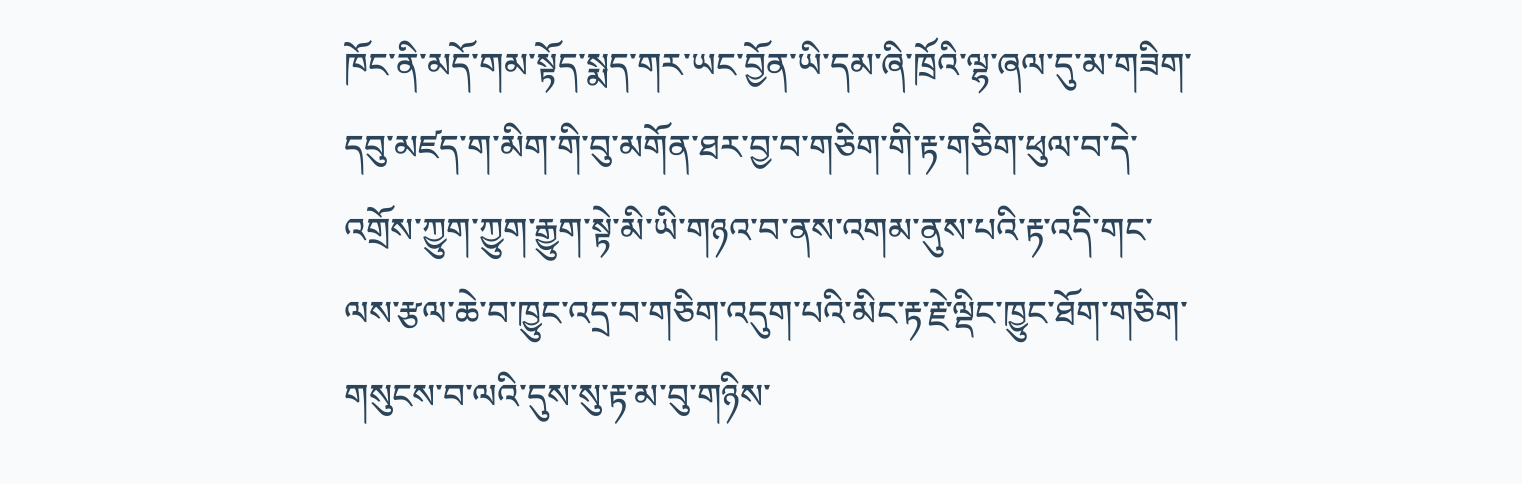ཁོང་ནི་མདོ་གམ་སྟོད་སྨད་གར་ཡང་བྱོན་ཡི་དམ་ཞི་ཁྲོའི་ལྷ་ཞལ་དུ་མ་གཟིག་དབུ་མཛད་ག་མིག་གི་བུ་མགོན་ཐར་བྱ་བ་གཅིག་གི་རྟ་གཅིག་ཕུལ་བ་དེ་འགྲོས་ཀྱུག་ཀྱུག་རྒྱུག་སྟེ་མི་ཡི་གཉའ་བ་ནས་འགམ་ནུས་པའི་རྟ་འདི་གང་ལས་རྩལ་ཆེ་བ་ཁྱུང་འདྲ་བ་གཅིག་འདུག་པའི་མིང་རྟ་རྗེ་ལྡིང་ཁྱུང་ཐོག་གཅིག་གསུངས་བ་ལའི་དུས་སུ་རྟ་མ་བུ་གཉིས་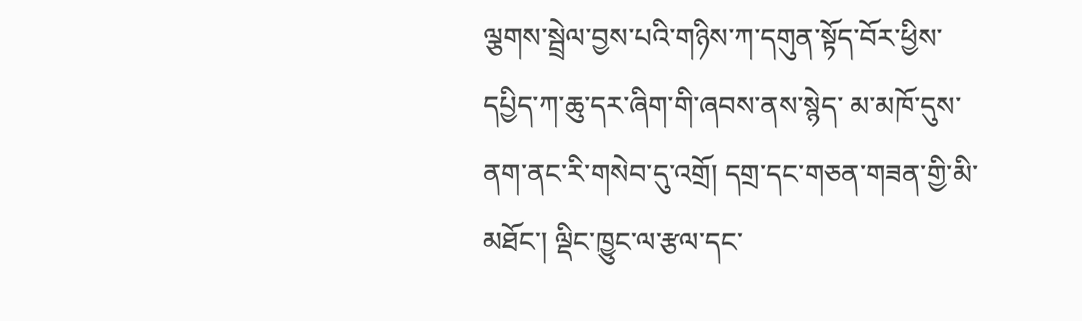ལྕགས་སྦྲེལ་བྱས་པའི་གཉིས་ཀ་དགུན་སྟོད་བོར་ཕྱིས་དཔྱིད་ཀ་ཆུ་དར་ཞིག་གི་ཞབས་ནས་སྙེད་ མ་མཁོ་དུས་ནག་ནང་རི་གསེབ་དུ་འགྲོ། དགྲ་དང་གཅན་གཟན་གྱི་མི་མཐོང་། ལྡིང་ཁྱུང་ལ་རྩལ་དང་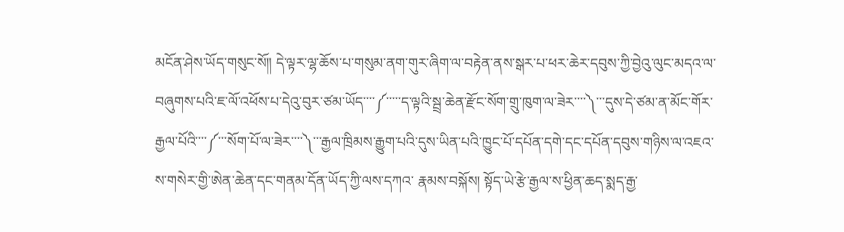མངོན་ཤེས་ཡོད་གསུང་སོ༎ དེ་ལྟར་ལྷ་ཆོས་པ་གསུམ་ནག་གུར་ཞིག་ལ་བརྟེན་ནས་སྒར་པ་ཕར་ཆེར་དབུས་ཀྱི་བྱེའུ་ལུང་མདའ་ལ་བཞུགས་པའི་ཇ་ལོ་འཕོས་པ་དེའུ་བུར་ཙམ་ཡོད་་་་༼་་་་་ད་ལྟའི་སྦྲ་ཆེན་རྫོང་སོག་གྲུ་ཁུག་ལ་ཟེར་་་་༽་་་དུས་དེ་ཙམ་ན་མོང་གོར་རྒྱལ་པོའི་་་་༼་་་སོག་པོ་ལ་ཟེར་་་་༽་་་རྒྱལ་ཁྲིམས་རྒྱུག་པའི་དུས་ཡིན་པའི་ཁྱུང་པོ་དཔོན་དགེ་དང་དཔོན་དབུས་གཉིས་ལ་འཇའ་ས་གསེར་གྱི་ཨེན་ཆེན་དང་གནམ་དོན་ཡོད་ཀྱི་ལས་དཀའ་ རྣམས་བསྐོས། སྟོད་ཡེ་རྩེ་རྒྱལ་ས་ཕྱིན་ཆད་སྨད་རྒྱ་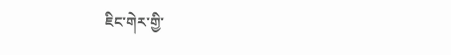ཇིང་གེར་གྱི་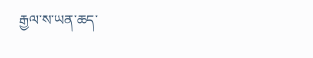རྒྱལ་ས་ཡན་ཆད་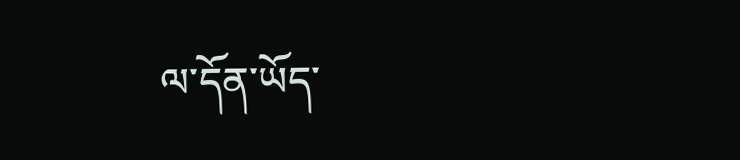ལ་དོན་ཡོད་